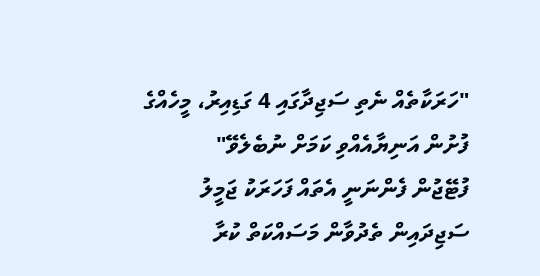"ހަރަކާތެއް ނެތި ސަޖިދާގައި 4 ގަޑިއިރު، މީހެއްގެ ފުށުން އަނިޔާއެއްވި ކަމަށް ނުބެލެވޭ"
ފުޓޭޖުން ފެންނަނީ އެތައް ފަހަރަކު ޖަމީލު ސަޖިދައިން ތެދުވާން މަސައްކަތް ކުރާ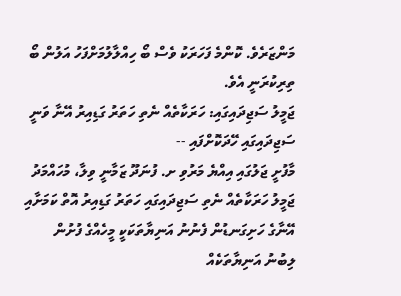މަންޒަރެވެ. ކޮންމެ ފަހަރަކު ވެސް ބޯ ހިއްލާލުމަށްފަހު އަލުން ބޯ ތިރިކުރަނީ އެވެ.
ޖަމީލު ސަޖިދައިގައި: ހަރަކާތެއް ނެތި ހަތަރު ގަޑިއިރު އޭނާ ވަނީ ސަޖިދައިގައި ހޭދަކޮށްފައި --
މާފުށީ ޖަލުގައި އިއްޔެ މަރުވި ށ. ފުނަދޫ ޒަމާނީ ވިލާ، މުހައްމަދު ޖަމީލު ހަރަކާތެއް ނެތި ސަޖިދައިގައި ހަތަރު ގަޑިއިރު އޮތް ކަމަށާއި އޭނާގެ ހަށިގަނޑުން ފެނުނު އަނިޔާތަކަކީ މީހެއްގެ ފުށުން ލިބުނު އަނިޔާތަކެއް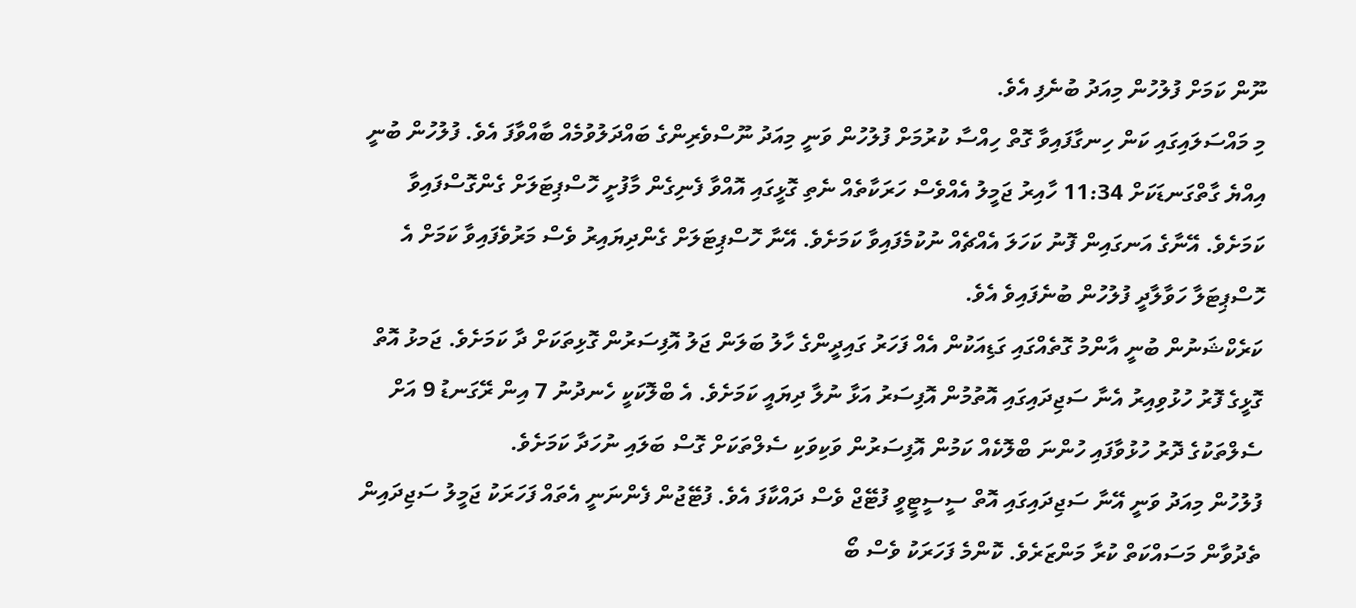ނޫން ކަމަށް ފުލުހުން މިއަދު ބުނެފި އެވެ.
މި މައްސަލައިގައި ކަން ހިނގާފައިވާ ގޮތް ހިއްސާ ކުރުމަށް ފުލުހުން ވަނީ މިއަދު ނޫސްވެރިންގެ ބައްދަލުވުމެއް ބާއްވާފަ އެވެ. ފުލުހުން ބުނީ އިއްޔެ ގާތްގަނޑަކަށް 11:34 ހާއިރު ޖަމީލު އެއްވެސް ހަރަކާތެއް ނެތި ގޮޅީގައި އޮއްވާ ފެނިގެން މާފުށީ ހޮސްޕިޓަލަށް ގެންގޮސްފައިވާ ކަމަށެވެ. އޭނާގެ އަނގައިން ފޮނު ކަހަލަ އެއްޗެއް ނުކުމެފައިވާ ކަމަށެވެ. އޭނާ ހޮސްޕިޓަލަށް ގެންދިޔައިރު ވެސް މަރުވެފައިވާ ކަމަށް އެ ހޮސްޕިޓަލާ ހަވާލާދީ ފުލުހުން ބުނެފައިވެ އެވެ.
ކަރެކްޝަނުން ބުނީ އާންމު ގޮތެއްގައި ގަޑިއަކުން އެއް ފަހަރު ގައިދީންގެ ހާލު ބަލަން ޖަލު އޮފިސަރުން ގޮޅިތަކަށް ދާ ކަމަށެވެ. ޖަމޅު އޮތް ގޮޅީގެ ފޮރު ހުޅުވިއިރު އެނާ ސަޖިދައިގައި އޮތުމުން އޮފިސަރު އަޅާ ނުލާ ދިޔައީ ކަމަށެވެ. އެ ބްލޮކަކީ ހެނދުނު 7 އިން ރޭގަނޑު 9 އަށް ސެލްތަކުގެ ދޮރު ހުޅުވާފައި ހުންނަ ބްލޮކެއް ކަމުން އޮފިސަރުން ވަކިވަކި ސެލްތަކަށް ގޮސް ބަލައި ނުހަދާ ކަމަށެވެ.
ފުލުހުން މިއަދު ވަނީ އޭނާ ސަޖިދައިގައި އޮތް ސީސީޓީވީ ފުޓޭޖް ވެސް ދައްކާފަ އެވެ. ފުޓޭޖުން ފެންނަނީ އެތައް ފަހަރަކު ޖަމީލު ސަޖިދައިން ތެދުވާން މަސައްކަތް ކުރާ މަންޒަރެވެ. ކޮންމެ ފަހަރަކު ވެސް ބޯ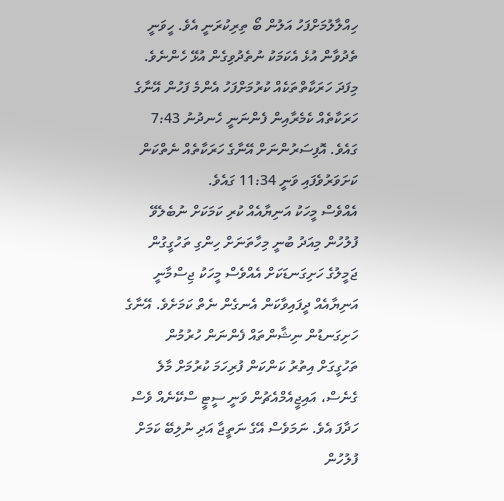ހިއްލާލުމަށްފަހު އަލުން ބޯ ތިރިކުރަނީ އެވެ. ހީވަނީ ތެދުވާން އުޅެ އެކަމަކު ނުތެދުވިގެން އުޅޭ ހެންނެވެ. މިފަދަ ހަރަކާތްތަކެއް ކުރުމަށްފަހު އެންމެ ފަހުން އޭނާގެ ހަރަކާތެއް ކެމެރާއިން ފެންނަނީ ހެނދުނު 7:43 ގައެވެ. އޮފިސަރުންނަށް އޭނާގެ ހަރަކާތެއް ނެތްކަން ކަށަވަރުވެފައި ވަނީ 11:34 ގައެވެ.
އެއްވެސް މީހަކު އަނިޔާއެއް ކުރި ކަމަކަށް ނުބެލެވޭ
ފުލުހުން މިއަދު ބުނީ މިހާތަނަށް ހިންގި ތަހުގީގުން ޖަމީލުގެ ހަށިގަނޑަކަށް އެއްވެސް މީހަކު ޖިސްމާނީ އަނިޔާއެއް ދީފައިވާކަން އެނގެން ނެތް ކަމަށެވެ. އޭނާގެ ހަށިގަނޑުން ނިޝާންތައް ފެންނަން ހުރުމުން ތަހުގީގަށް އިތުރު ކަންކަން ފުރިހަމަ ކުރުމަށް މާލެ ގެނެސް، އައިޖީއެމްއެޗުން ވަނީ ސީޓީ ސްކޭނެއް ވެސް ހަދާފަ އެވެ. ނަމަވެސް އޭގެ ނަތީޖާ އަދި ނުލިބޭ ކަމަށް ފުލުހުން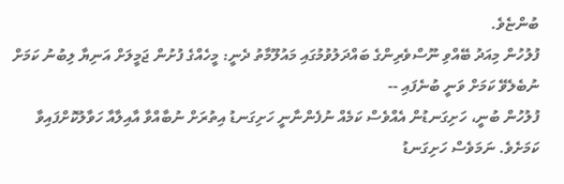ބުންޏެވެ.
ފުލުހުން މިއަދު ބޭއްވި ނޫސްވެރިންގެ ބައްދަލުވުމުގައި މައުލޫމާތު ދެނީ: މީހެއްގެ ފުށުން ޖަމީލަށް އަނިޔާ ލިބުނު ކަމަށް ނުބެލެވޭ ކަމަށް ވަނީ ބުނެފައި --
ފުލުހުން ބުނީ، ހަށިގަނޑުން އެއްވެސް ކަމެއް ނުފެންނާނީ ހަށިގަނޑު އިތުރަށް ނުބާއްވާ އާއިލާއާ ހަވާލުކޮށްފައިވާ ކަމަށެވެ. ނަމަވެސް ހަށިގަނޑު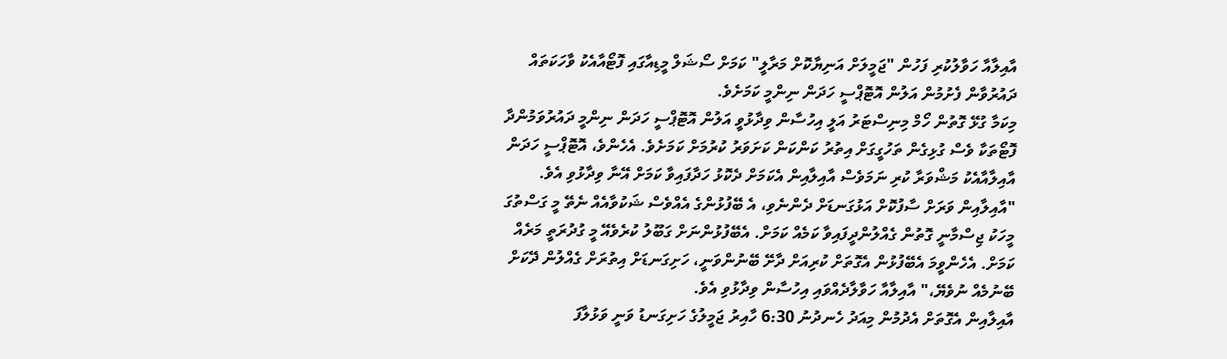އާއިލާއާ ހަވާލުކުރި ފަހުން "ޖަމީލަށް އަނިޔާކޮށް މަރާލީ" ކަމަށް ސޯޝަލް މީޑިއާގައި ފޮޓޯއާއެކު ވާހަކަތައް ދައުރުވާން ފެށުމުން އަލުން އޮޓޮޕްސީ ހަދަން ނިންމީ ކަމަށެވެ.
މިކަމާ ގުޅޭ ގޮތުން ހޯމް މިނިސްޓަރު އަލީ އިހުސާން ވިދާޅުވީ އަލުން އޮޓޮޕްސީ ހަދަން ނިންމީ ދައުރުވަމުންދާ ފޮޓޯތަކާ ވެސް ގުޅިގެން ތަހުގީގަށް އިތުރު ކަންކަން ކަށަވަރު ކުރުމަށް ކަމަށެވެ. އެހެންވެ، އޮޓޮޕްސީ ހަދަން އާއިލާއާއެކު މަޝްވަރާ ކުރި ނަމަވެސް އާއިލާއިން އެކަމަށް ދެކޮޅު ހަދާފައިވާ ކަމަށް އޭނާ ވިދާޅުވި އެވެ.
"އާއިލާއިން ވަރަށް ސާފުކޮށް އަޅުގަނޑަށް ދެންނެވި، އެ ބޭފުޅުންގެ އެއްވެސް ޝަކުވާއެއް ނެތޭ މީ ގަސްތުގަ މީހަކު ޖިސްމާނީ ގޮތުން ގެއްލުންދީފައިވާ ކަމެއް ކަމަށް. އެބޭފުޅުންނަށް ގަބޫލު ކުރެވެއޭ މީ ގުދުރަތީ މަރެއް ކަމަށް. އެހެންވީމަ އެބޭފުޅުން އެގޮތަށް ކުރިއަށް ދާށޭ ބޭނުންވަނީ، ހަށިގަނޑަށް އިތުރަށް ގެއްލުން ދޭކަށް ބޭނުމެއް ނުވެޔޭ،" އާއިލާއާ ހަވާލާދެއްވައި އިހުސާން ވިދާޅުވި އެވެ.
އާއިލާއިން އެގޮތަށް އެދުމުން މިއަދު ހެނދުނު 6:30 ހާއިރު ޖަމީލުގެ ހަށިގަނޑު ވަނީ ވަޅުލާފަ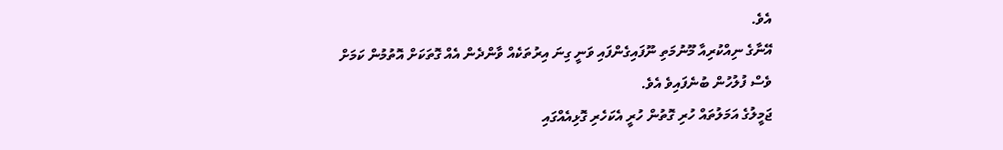އެވެ.
އޭނާގެ ނިއްކުރިއާ މޫނުމަތި ނޫފައިގެންފައި ވަނީ ގިނަ އިރުތަކެއް ވާންދެން އެއް ގޮތަކަށް އޮތުމުން ކަމަށް ވެސް ފުލުހުން ބުނެފައިވެ އެވެ.
ޖަމީލުގެ އަމަލުތައް ހުރި ގޮތުން ހުރީ އެކަހެރި ގޮޅިއެއްގައި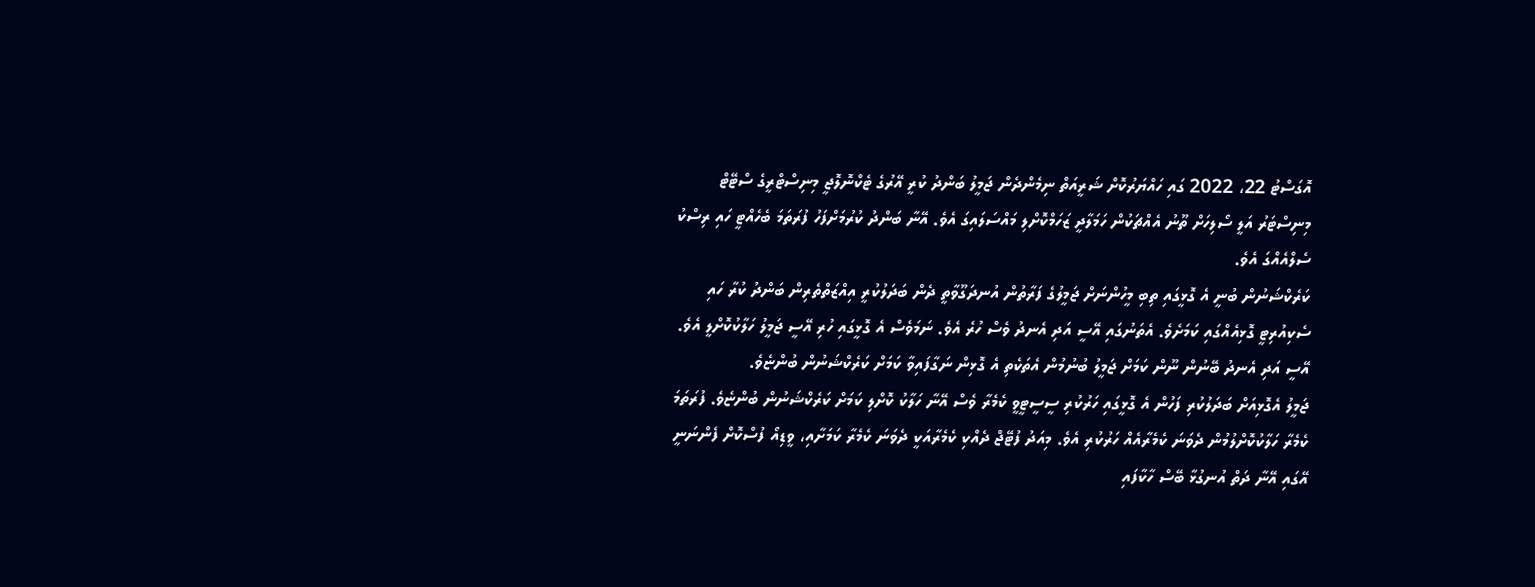އޮގަސްޓު 22، 2022 ގައި ހައްޔަރުކޮށް ޝަރީއަތް ނިމެންދެން ޖަމީލު ބަންދު ކުރީ އޭރުގެ ޓެކްނޮލޮޖީ މިނިސްޓްރީގެ ސްޓޭޓް މިނިސްޓަރު އަލީ ސޯލިހަށް ތޫނު އެއްޗަކުން ހަމަލާދީ ޒަހަމްކޮށްލި މައްސަލައިގަ އެވެ. އޭނާ ބަންދު ކުރުމަށްފަހު ފުރަތަމަ ބެހެއްޓީ ހައި ރިސްކު ސެލްއެއްގަ އެވެ.
ކަރެކްޝަނުން ބުނީ އެ ގޮޅީގައި ތިބި މީހުންނަށް ޖަމީލުގެ ފަރާތުން އުނދަގޫވާތީ ދެން ބަދަލުކުރީ އިއްޒަތްތެރިން ބަންދު ކުރާ ހައި ސެކިއުރިޓީ ގޮޅިއެއްގައި ކަމަށެވެ. އެތަނުގައި އޭސީ އަދި އެނދު ވެސް ހުރެ އެވެ. ނަމަވެސް އެ ގޮޅީގައި ހުރި އޭސީ ޖަމީލު ހަލާކުކޮށްލީ އެވެ. އޭސީ އަދި އެނދު ބޭނުން ނޫން ކަމަށް ޖަމީލު ބުނުމުން އެތަކެތި އެ ގޮޅިން ނަގާފައިވާ ކަމަށް ކަރެކްޝަނުން ބުންޏެވެ.
ޖަމީލު އެގޮޅިއަށް ބަދަލުކުރި ފަހުން އެ ގޮޅީގައި ހަރުކުރި ސީސީޓީވީ ކެމެރާ ވެސް އޭނާ ހަލާކު ކޮށްލި ކަމަށް ކަރެކްޝަނުން ބުންޏެވެ. ފުރަތަމަ ކެމެރާ ހަލާކުކޮށްލުމުން ދެވަނަ ކެމެރާއެއް ހަރުކުރި އެވެ. މިއަދު ފުޓޭޖް ދެއްކި ކެމެރާއަކީ ދެވަނަ ކެމެރާ ކަމަށާއި، ވީޑިއޯ ފުސްކޮށް ފެންނަނީ އޭގައި އޭނާ ދަތް އުނގުޅާ ބޭސް ހާކާފައި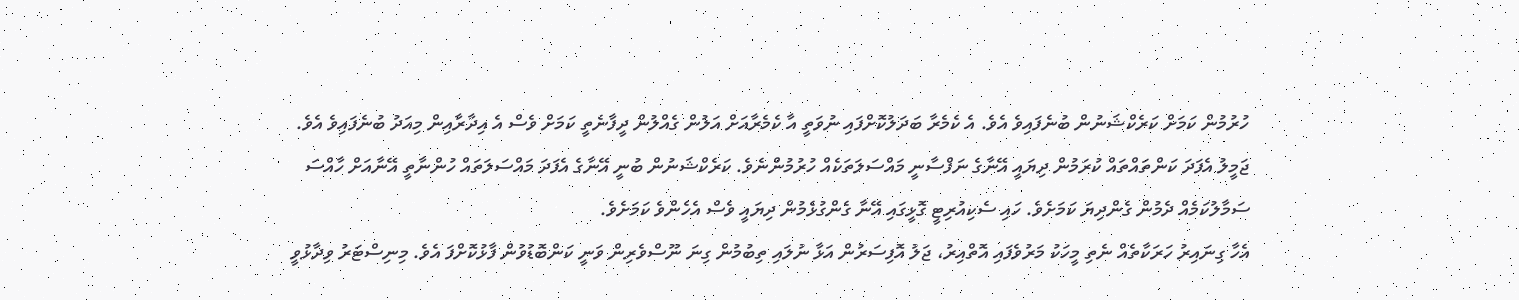ހުރުމުން ކަމަށް ކަރެކްޝަނުން ބުނެފައިވެ އެވެ. އެ ކެމެރާ ބަދަލުކޮށްފައި ނުވަތީ އާ ކެމެރާއަށް އަލުން ގެއްލުން ދީފާނެތީ ކަމަށް ވެސް އެ އިދާރާއިން މިއަދު ބުނެފައިވެ އެވެ.
ޖަމީލު އެފަދަ ކަންތައްތައް ކުރަމުން ދިޔައީ އޭނާގެ ނަފްސާނީ މައްސަލަތަކެއް ހުރުމުންނެވެ. ކަރެކްޝަނުން ބުނީ އޭނާގެ އެފަދަ މައްސަލަތައް ހުންނާތީ އޭނާއަށް ހާއްސަ ސަމާލުކަމެއް ދެމުން ގެންދިޔަ ކަމަށެވެ. ހައި ސެކިއުރިޓީ ގޮޅީގައި އޭނާ ގެންގުޅެމުން ދިޔައީ ވެސް އެހެންވެ ކަމަށެވެ.
އެހާ ގިނައިރު ހަރަކާތެއް ނެތި މީހަކު މަރުވެފައި އޮތްއިރު، ޖަލު އޮފިސަރުން އަޅާ ނުލައި ތިބުމުން ގިނަ ނޫސްވެރިން ވަނީ ކަންބޮޑުވުން ފާޅުކޮށްފަ އެވެ. މިނިސްޓަރު ވިދާޅުވީ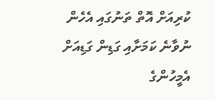ކުރިއަށް އޮތް ތަނުގައި އެހެން ނުވާނެ ކަމަށާއި ގަޑިން ގަޑިއަށް އެމީހުންގެ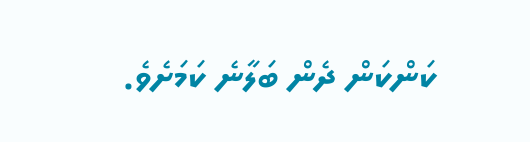ކަންކަން ދެން ބަލާނެ ކަމަށެވެ.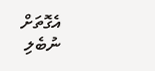އެގޮތަށް ނުބެލި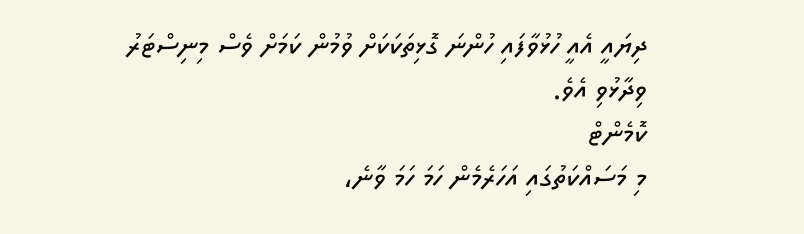ދިޔައީ އެއީ ހުޅުވާފައި ހުންނަ ގޮޅިތަކަކަށް ވުމުން ކަމަށް ވެސް މިނިސްޓަރު ވިދާޅުވި އެވެ.
ކޮމެންޓް
މި މަސައްކަތުގައި އަހަރެމެން ހަމަ ހަމަ ވާނެ،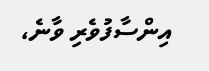އިންސާފުވެރި ވާނެ،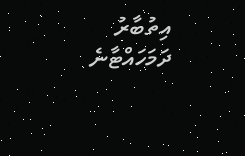އިތުބާރު ދަމަހައްޓާނެ